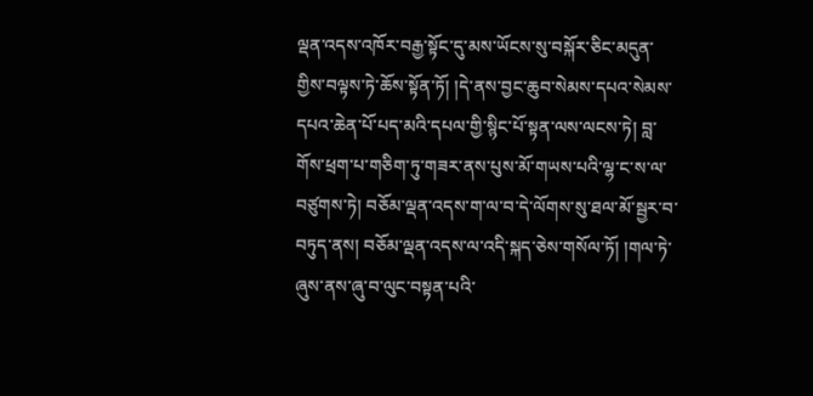ལྡན་འདས་འཁོར་བརྒྱ་སྟོང་དུ་མས་ཡོངས་སུ་བསྐོར་ཅིང་མདུན་གྱིས་བལྟས་ཏེ་ཆོས་སྟོན་ཏོ། །དེ་ནས་བྱང་ཆུབ་སེམས་དཔའ་སེམས་དཔའ་ཆེན་པོ་པད་མའི་དཔལ་གྱི་སྙིང་པོ་སྟན་ལས་ལངས་ཏེ། བླ་གོས་ཕྲག་པ་གཅིག་ཏུ་གཟར་ནས་པུས་མོ་གཡས་པའི་ལྷ་ང་ས་ལ་བཙུགས་ཏེ། བཅོམ་ལྡན་འདས་ག་ལ་བ་དེ་ལོགས་སུ་ཐལ་མོ་སྦྱར་བ་བཏུད་ནས། བཅོམ་ལྡན་འདས་ལ་འདི་སྐད་ཅེས་གསོལ་ཏོ། །གལ་ཏེ་ཞུས་ནས་ཞུ་བ་ལུང་བསྟན་པའི་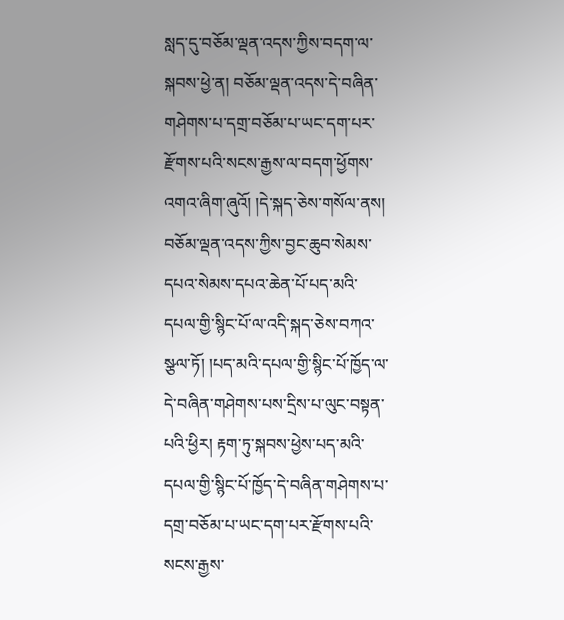སླད་དུ་བཅོམ་ལྡན་འདས་ཀྱིས་བདག་ལ་སྐབས་ཕྱེ་ན། བཅོམ་ལྡན་འདས་དེ་བཞིན་གཤེགས་པ་དགྲ་བཅོམ་པ་ཡང་དག་པར་རྫོགས་པའི་སངས་རྒྱས་ལ་བདག་ཕྱོགས་འགའ་ཞིག་ཞུའོ། །དེ་སྐད་ཅེས་གསོལ་ནས། བཅོམ་ལྡན་འདས་ཀྱིས་བྱང་ཆུབ་སེམས་དཔའ་སེམས་དཔའ་ཆེན་པོ་པད་མའི་དཔལ་གྱི་སྙིང་པོ་ལ་འདི་སྐད་ཅེས་བཀའ་སྩལ་ཏོ། །པད་མའི་དཔལ་གྱི་སྙིང་པོ་ཁྱོད་ལ་དེ་བཞིན་གཤེགས་པས་དྲིས་པ་ལུང་བསྟན་པའི་ཕྱིར། རྟག་ཏུ་སྐབས་ཕྱེས་པད་མའི་དཔལ་གྱི་སྙིང་པོ་ཁྱོད་དེ་བཞིན་གཤེགས་པ་དགྲ་བཅོམ་པ་ཡང་དག་པར་རྫོགས་པའི་སངས་རྒྱས་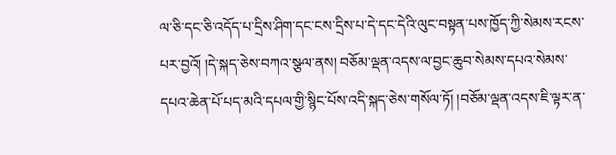ལ་ཅི་དང་ཅི་འདོད་པ་དྲིས་ཤིག་དང་ངས་དྲིས་པ་དེ་དང་དེའི་ལུང་བསྟན་པས་ཁྱོད་ཀྱི་སེམས་རངས་པར་བྱའོ། །དེ་སྐད་ཅེས་བཀའ་སྩལ་ནས། བཅོམ་ལྡན་འདས་ལ་བྱང་ཆུབ་སེམས་དཔའ་སེམས་དཔའ་ཆེན་པོ་པད་མའི་དཔལ་གྱི་སྙིང་པོས་འདི་སྐད་ཅེས་གསོལ་ཏོ། །བཅོམ་ལྡན་འདས་ཇི་ལྟར་ན་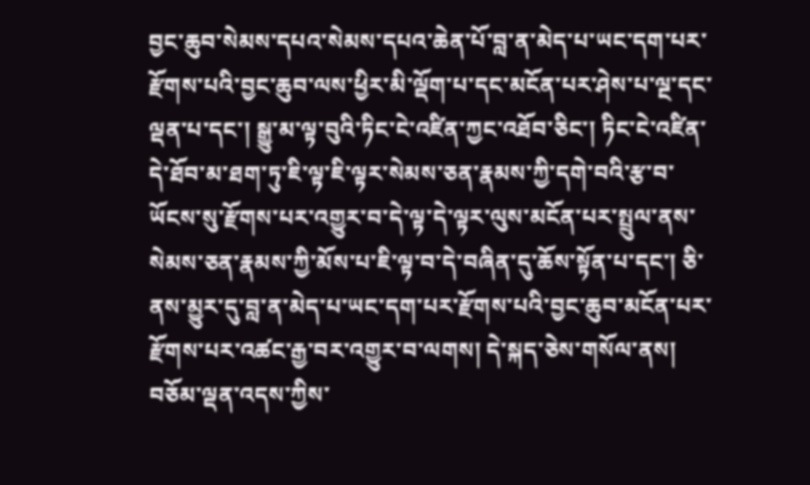བྱང་ཆུབ་སེམས་དཔའ་སེམས་དཔའ་ཆེན་པོ་བླ་ན་མེད་པ་ཡང་དག་པར་རྫོགས་པའི་བྱང་ཆུབ་ལས་ཕྱིར་མི་ལྡོག་པ་དང་མངོན་པར་ཤེས་པ་ལྔ་དང་ལྡན་པ་དང་། སྒྱུ་མ་ལྟ་བུའི་ཏིང་ངེ་འཛིན་ཀྱང་འཐོབ་ཅིང་། ཏིང་ངེ་འཛིན་དེ་ཐོབ་མ་ཐག་ཏུ་ཇི་ལྟ་ཇི་ལྟར་སེམས་ཅན་རྣམས་ཀྱི་དགེ་བའི་རྩ་བ་ཡོངས་སུ་རྫོགས་པར་འགྱུར་བ་དེ་ལྟ་དེ་ལྟར་ལུས་མངོན་པར་སྤྲུལ་ནས་སེམས་ཅན་རྣམས་ཀྱི་མོས་པ་ཇི་ལྟ་བ་དེ་བཞིན་དུ་ཆོས་སྟོན་པ་དང་། ཅི་ནས་མྱུར་དུ་བླ་ན་མེད་པ་ཡང་དག་པར་རྫོགས་པའི་བྱང་ཆུབ་མངོན་པར་རྫོགས་པར་འཚང་རྒྱ་བར་འགྱུར་བ་ལགས། དེ་སྐད་ཅེས་གསོལ་ནས། བཅོམ་ལྡན་འདས་ཀྱིས་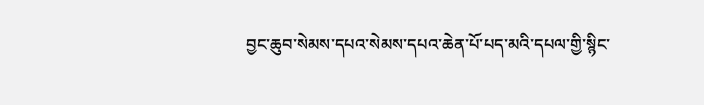བྱང་ཆུབ་སེམས་དཔའ་སེམས་དཔའ་ཆེན་པོ་པད་མའི་དཔལ་གྱི་སྙིང་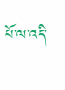པོ་ལ་འདི་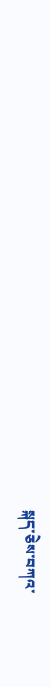སྐད་ཅེས་བཀའ་